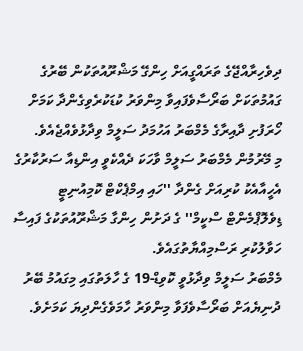ދިވެހިރާއްޖޭގެ ތަރައްގީއަށް ހިންގޭ މަޝްރޫއުތަކުން ބޭރުގެ ގައުމުތަކަށް ބަރޯސާވެފައިވާ މިންވަރު ކުޑަކުރެވިގެންދާ ކަމަށް ހޯރަފުށި ދާއިރާގެ މެމްބަރު އަހުމަދު ސަލީމް ވިދާޅުވެއްޖެއެވެ.
މި މޭރުމުން މެމްބަރު ސަލީމް ވާހަކަ ދެއްކެވީ އިންޑިއާ ސަރުކާރުގެ އެހީއާއެކު ކުރިއަށް ގެންދާ ''ހައި އިމްޕެކްޓް ކޮމިއުނިޓީ ޑިވެލޮޕްމެންޓް ސްކީމް'' ގެ ދަށުން ހިންގާ މަޝްރޫއުތަކުގެ ފައިސާ ހަވާލުކުރި ރަސްމިއްޔާތުގައެވެ.
މެމްބަރު ސަލީމް ވިދާޅުވީ ކޮވިޑް-19 ގެ ހާލަތުގައި މިގައުމު ބޭރު ދުނިޔެއަށް ބަރޯސާވެފަވާ މިންވަރު ހާމަވެގެންދިޔަ ކަމަށެވެ.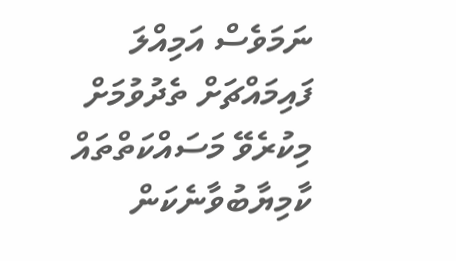ނަމަވެސް އަމިއްލަ ފައިމައްޗަށް ތެދުވުމަށް މިކުރެވޭ މަސައްކަތްތައް ކާމިޔާބުވާނެކަން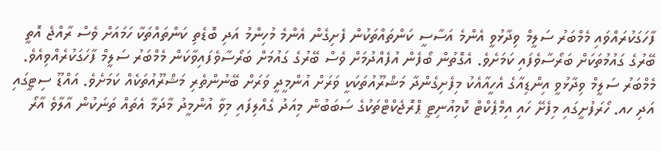ފާހަގަކުރައްވައި މެމްބަރު ސަލީމް ވިދާޅުވީ އެންމެ އަސާސީ ކަންތައްތަކުން ފެށިގެން އެންމެ މުހިންމު އަދި ބޮޑެތި ކަންތައްތަކާ ހަމައަށް ވެސް ރާއްޖެ އޮތީ ބޭރުގެ ގައުމުތަކަށް ބަރޯސާވެފައި ކަމަށެވެ. އެގޮތުން ބޯފެން އުފެއްދުމަށް ވެސް ބޭރުގެ ގައުމަށް ބަރޯސާވެފައިވާކަން މެމްބަރު ސަލީމް ފާހަގަކުރެއްވިއެވެ.
މެމްބަރު ސަލީމް ވިދާޅުވީ އިންޑިއާގެ އެހީއާއެކު މިފެށިގެންދާ މަޝްރޫއުތަކަކީ ވަރަށް އުންމީދީ ވަރަށް ބޭނުންތެރި މަޝްރޫއުތަކެއް ކަމަށެވެ. އައްޑޫ ސިޓީގައި އަދި ހއ. ހޯރަފުށީގައި މިފެށޭ ހައި އިމްޕެކްޓް ކޮމިއުނިޓީ ޕްރޮޖެކްޓްތަކުގެ ސަބަބުން މިއަދު ގެއްލިފައި މިވާ އުންމީދު މާދަމާ އެތައް ތަނަކުން އާލާވެ އާރޯ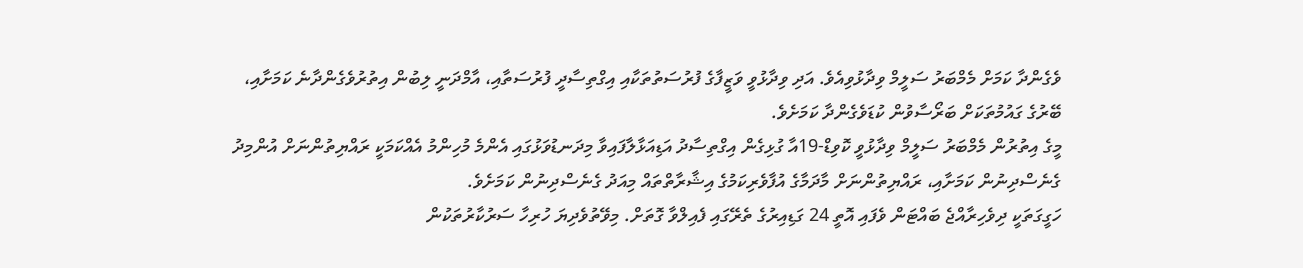ވެގެންދާ ކަމަށް މެމްބަރު ސަލީމް ވިދާޅުވިއެވެ. އަދި ވިދާޅުވީ ވަޒީފާގެ ފުރުސަތުތަކާއި އިގްތިސާދީ ފުރުސަތާއި، އާމްދަނީ ލިބުން އިތުރުވެގެންދާނެ ކަމަށާއި، ބޭރުގެ ގައުމުތަކަށް ބަރޯސާވުން ކުޑަވެގެންދާ ކަމަށެވެ.
މީގެ އިތުރުން މެމްބަރު ސަލީމް ވިދާޅުވީ ކޮވިޑް-19އާ ގުޅިގެން އިގްތިސާދު އަޑިއަޅާލާފައިވާ މިދަނޑުވަޅުގައި އެންމެ މުހިންމު އެއްކަމަކީ ރައްޔިތުންނަށް އުންމިދު ގެނެސްދިނުން ކަމަށާއި، ރައްޔިތުންނަށް މާދަމާގެ އުފާވެރިކަމުގެ އިޝާރާތްތައް މިއަދު ގެނެސްދިނުން ކަމަށެވެ.
ހަގީގަތަކީ ދިވެހިރާއްޖެ ބައްޓަން ވެފައި އޮތީ 24 ގަޑިއިރުގެ ތެރޭގައި ފެއިލްވާ ގޮތަށް. މިވޭތުވެދިޔަ ހުރިހާ ސަރުކާރުތަކުން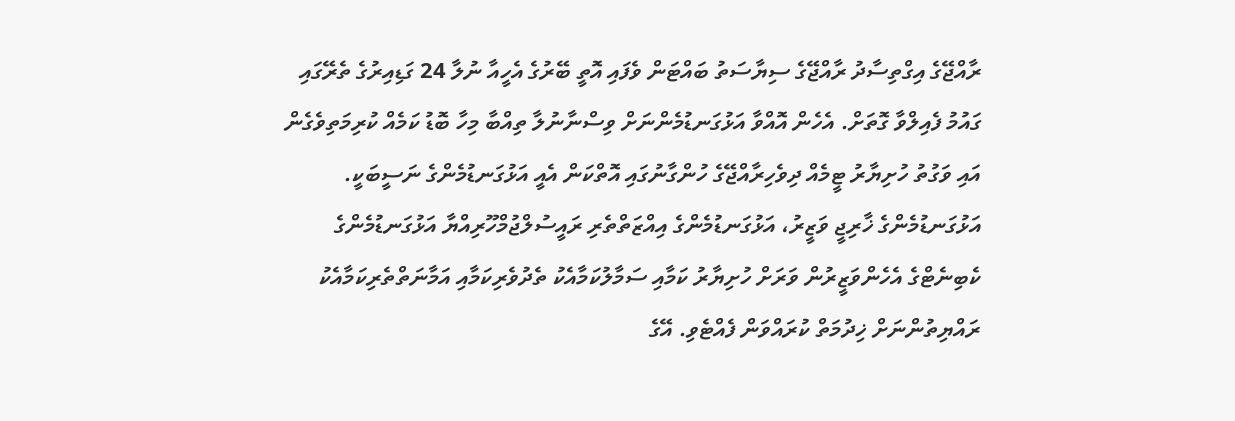ރާއްޖޭގެ އިގްތިސާދު ރާއްޖޭގެ ސިޔާސަތު ބައްޓަން ވެފައި އޮތީ ބޭރުގެ އެހީއާ ނުލާ 24 ގަޑިއިރުގެ ތެރޭގައި ގައުމު ފެއިލްވާ ގޮތަށް. އެހެން އޮއްވާ އަޅުގަނޑުމެންނަށް ވިސްނާނުލާ ތިއްބާ މިހާ ބޮޑު ކަމެއް ކުރިމަތިވެގެން އައި ވަގުތު ހުށިޔާރު ޓީމެއް ދިވެހިރާއްޖޭގެ ހުންގާނުގައި އޮތްކަން އެއީ އަޅުގަނޑުމެންގެ ނަސީބަކީ. އަޅުގަނޑުމެންގެ ޚާރިޖީ ވަޒީރު، އަޅުގަނޑުމެންގެ އިއްޒަތްތެރި ރައީސުލްޖުމްހޫރިއްޔާ އަޅުގަނޑުމެންގެ ކެބިނެޓްގެ އެހެންވަޒީރުން ވަރަށް ހުށިޔާރު ކަމާއި ސަމާލުކަމާއެކު ތެދުވެރިކަމާއި އަމާނަތްތެރިކަމާއެކު ރައްޔިތުންނަށް ޚިދުމަތް ކުރައްވަން ފެއްޓެވި. އޭގެ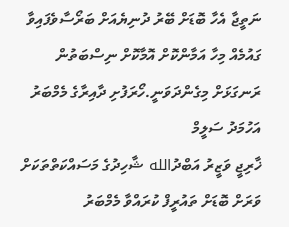ނަތީޖާ އެހާ ބޮޑަށް ބޭރު ދުނިޔެއަށް ބަރޯސާވެފައިވާ ގައުމެއް މިހާ އަމާންކޮށް އޮމާކޮށް ނިސްބަތުން ރަނގަޅަށް މިގެންދަވަނީ.ހޯރަފުށި ދާއިރާގެ މެމްބަރު އަހުމަދު ސަލީމް
ޚާރިޖީ ވަޒީރު އަބްދުالله ޝާހިދުގެ މަސައްކަތްތަކަށް ވަރަށް ބޮޑަށް ތައުރީފް ކުރައްވާ މެމްބަރު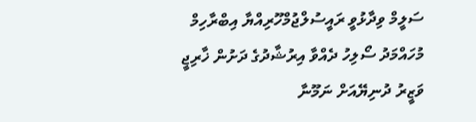ސަލީމް ވިދާޅުވީ ރައީސުލްޖުމްހޫރިއްޔާ އިބްރާހިމް މުހައްމަދު ސޯލިހު ދެއްވާ އިރުޝާދުގެ ދަށުން ޚާރިޖީ ވަޒީރު ދުނިޔޭއަށް ނަމޫނާ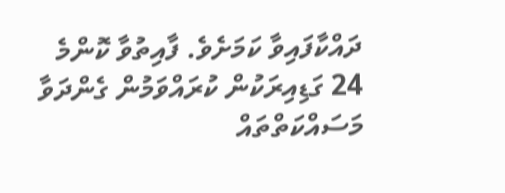ދައްކާފައިވާ ކަމަށެވެ. ފާއިތުވާ ކޮންމެ 24 ގަޑިއިރަކުން ކުރައްވަމުން ގެންދަވާ މަސައްކަތްތައް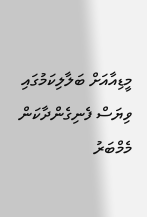މީޑިއާއަށް ބަލާލިކަމުގައި ވިޔަސް ފެނިގެންދާކަން މެމްބަރު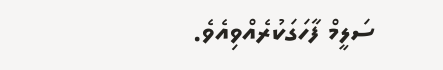ސަލީމް ފާހަގަކުރެއްވިއެވެ.